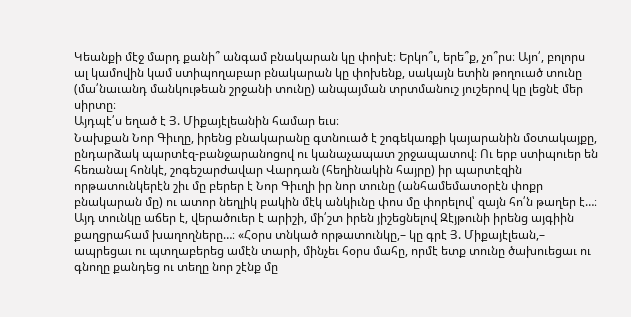Կեանքի մէջ մարդ քանի՞ անգամ բնակարան կը փոխէ։ Երկո՞ւ, երե՞ք, չո՞րս։ Այո՛, բոլորս ալ կամովին կամ ստիպողաբար բնակարան կը փոխենք, սակայն ետին թողուած տունը (մա՛նաւանդ մանկութեան շրջանի տունը) անպայման տրտմանուշ յուշերով կը լեցնէ մեր սիրտը։
Այդպէ՛ս եղած է Յ. Միքայէլեանին համար եւս։
Նախքան Նոր Գիւղը, իրենց բնակարանը գտնուած է շոգեկառքի կայարանին մօտակայքը, ընդարձակ պարտէզ-բանջարանոցով ու կանաչապատ շրջապատով։ Ու երբ ստիպուեր են հեռանալ հոնկէ, շոգեշարժավար Վարդան (հեղինակին հայրը) իր պարտէզին որթատունկերէն շիւ մը բերեր է Նոր Գիւղի իր նոր տունը (անհամեմատօրէն փոքր բնակարան մը) ու ատոր նեղլիկ բակին մէկ անկիւնը փոս մը փորելով՝ զայն հո՛ն թաղեր է…։ Այդ տունկը աճեր է, վերածուեր է արիշի, մի՛շտ իրեն յիշեցնելով Զէյթունի իրենց այգիին քաղցրահամ խաղողները…։ «Հօրս տնկած որթատունկը,– կը գրէ Յ. Միքայէլեան,– ապրեցաւ ու պտղաբերեց ամէն տարի, մինչեւ հօրս մահը, որմէ ետք տունը ծախուեցաւ ու գնողը քանդեց ու տեղը նոր շէնք մը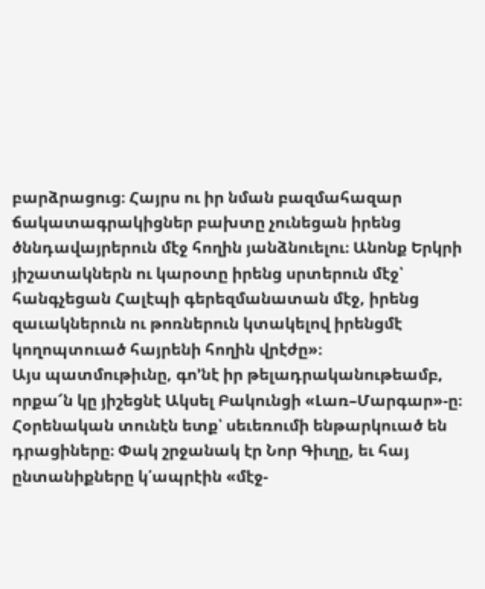բարձրացուց։ Հայրս ու իր նման բազմահազար ճակատագրակիցներ բախտը չունեցան իրենց ծննդավայրերուն մէջ հողին յանձնուելու։ Անոնք Երկրի յիշատակներն ու կարօտը իրենց սրտերուն մէջ՝ հանգչեցան Հալէպի գերեզմանատան մէջ, իրենց զաւակներուն ու թոռներուն կտակելով իրենցմէ կողոպտուած հայրենի հողին վրէժը»։
Այս պատմութիւնը, գո’նէ իր թելադրականութեամբ, որքա՜ն կը յիշեցնէ Ակսել Բակունցի «Լառ–Մարգար»-ը։
Հօրենական տունէն ետք՝ սեւեռումի ենթարկուած են դրացիները։ Փակ շրջանակ էր Նոր Գիւղը, եւ հայ ընտանիքները կ՛ապրէին «մէջ-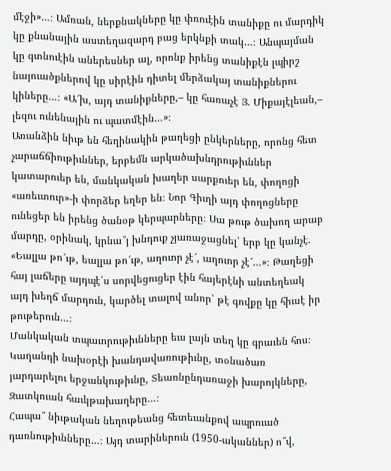մէջի»…։ Ամռան, ներքնակները կը փռուէին տանիքը ու մարդիկ կը քնանային աստեղազարդ բաց երկնքի տակ…։ Անպայման կը գտնուէին աներեսներ ալ, որոնք իրենց տանիքէն լպիրշ նայուածքներով կը սիրէին դիտել մերձակայ տանիքներու կիները…։ «Ա՜խ, այդ տանիքները,– կը հառաչէ Յ. Միքայէլեան,– լեզու ունենային ու պատմէին…»։
Առանձին նիւթ են հեղինակին թաղեցի ընկերները, որոնց հետ չարաճճիութիւններ, երբեմն արկածախնդրութիւններ կատարուեր են, մանկական խաղեր սարքուեր են, փողոցի «առեւտուր»-ի փորձեր եղեր են։ Նոր Գիւղի այդ փողոցները ունեցեր են իրենց ծանօթ կերպարները։ Սա թութ ծախող արաբ մարդը, օրինակ, կրնա՞յ խնդուք չյառաջացնել՝ երբ կը կանչէ. «Եալլա թո՜ւթ, եալլա թո՜ւթ, աղուոր չէ՜, աղուոր չէ՜…»։ Թաղեցի հայ լաճերը այդպէ՛ս սորվեցուցեր էին հայերէնի անտեղեակ այդ խեղճ մարդուն, կարծել տալով անոր՝ թէ գովքը կը հիւսէ իր թութերուն…։
Մանկական տպաւորութիւնները եւս լայն տեղ կը գրաւեն հոս։ Կաղանդի նախօրէի խանդավառութիւնը, տօնածառ յարդարելու երջանկութիւնը, Տեառնընդառաջի խարոյկները, Զատկուան հաւկթախաղերը…։
Հապա՞ նիւթական նեղութեանց հետեւանքով ապրուած դառնութիւնները…։ Այդ տարիներուն (1950-ականներ) ո՞վ,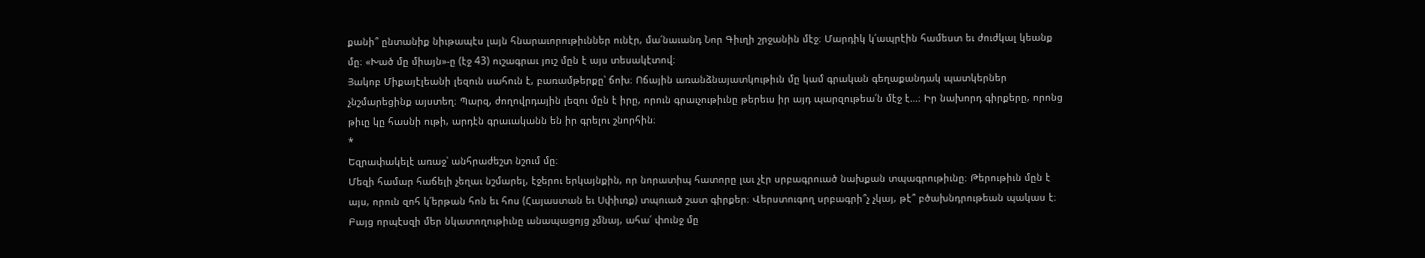քանի՞ ընտանիք նիւթապէս լայն հնարաւորութիւններ ունէր, մա՛նաւանդ Նոր Գիւղի շրջանին մէջ։ Մարդիկ կ՛ապրէին համեստ եւ ժուժկալ կեանք մը։ «Խած մը միայն»-ը (էջ 43) ուշագրաւ յուշ մըն է այս տեսակէտով։
Յակոբ Միքայէլեանի լեզուն սահուն է, բառամթերքը՝ ճոխ։ Ոճային առանձնայատկութիւն մը կամ գրական գեղաքանդակ պատկերներ չնշմարեցինք այստեղ։ Պարզ, ժողովրդային լեզու մըն է իրը, որուն գրաւչութիւնը թերեւս իր այդ պարզութեա՛ն մէջ է…։ Իր նախորդ գիրքերը, որոնց թիւը կը հասնի ութի, արդէն գրաւականն են իր գրելու շնորհին։
*
Եզրափակելէ առաջ՝ անհրաժեշտ նշում մը։
Մեզի համար հաճելի չեղաւ նշմարել, էջերու երկայնքին, որ նորատիպ հատորը լաւ չէր սրբագրուած նախքան տպագրութիւնը։ Թերութիւն մըն է այս, որուն զոհ կ՛երթան հոն եւ հոս (Հայաստան եւ Սփիւռք) տպուած շատ գիրքեր։ Վերստուգող սրբագրի՞չ չկայ, թէ՞ բծախնդրութեան պակաս է։
Բայց որպէսզի մեր նկատողութիւնը անապացոյց չմնայ, ահա՛ փունջ մը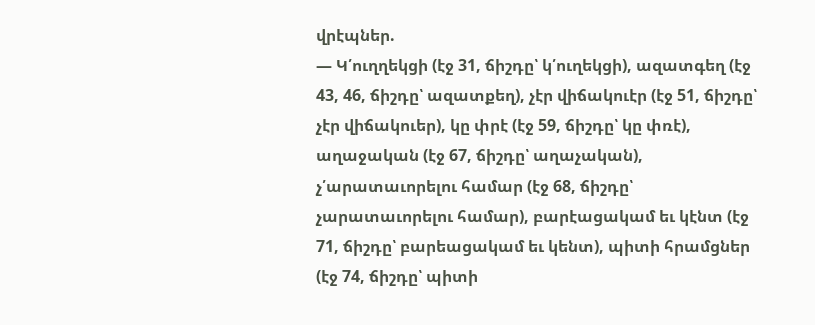վրէպներ.
— Կ՛ուղղեկցի (էջ 31, ճիշդը՝ կ՛ուղեկցի), ազատգեղ (էջ 43, 46, ճիշդը՝ ազատքեղ), չէր վիճակուէր (էջ 51, ճիշդը՝ չէր վիճակուեր), կը փրէ (էջ 59, ճիշդը՝ կը փռէ), աղաջական (էջ 67, ճիշդը՝ աղաչական), չ՛արատաւորելու համար (էջ 68, ճիշդը՝ չարատաւորելու համար), բարէացակամ եւ կէնտ (էջ 71, ճիշդը՝ բարեացակամ եւ կենտ), պիտի հրամցներ (էջ 74, ճիշդը՝ պիտի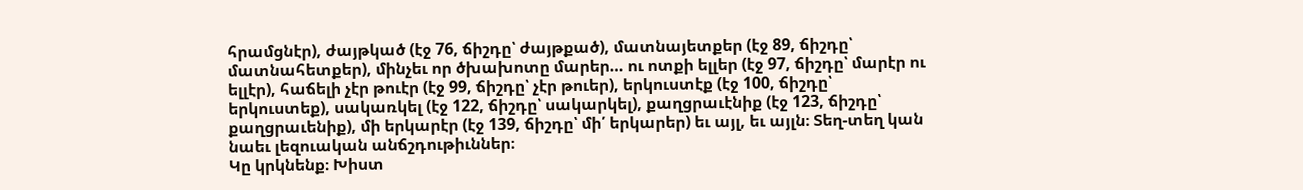հրամցնէր), ժայթկած (էջ 76, ճիշդը՝ ժայթքած), մատնայետքեր (էջ 89, ճիշդը՝ մատնահետքեր), մինչեւ որ ծխախոտը մարեր… ու ոտքի ելլեր (էջ 97, ճիշդը՝ մարէր ու ելլէր), հաճելի չէր թուէր (էջ 99, ճիշդը՝ չէր թուեր), երկուստէք (էջ 100, ճիշդը՝ երկուստեք), սակառկել (էջ 122, ճիշդը՝ սակարկել), քաղցրաւէնիք (էջ 123, ճիշդը՝ քաղցրաւենիք), մի երկարէր (էջ 139, ճիշդը՝ մի՛ երկարեր) եւ այլ, եւ այլն։ Տեղ-տեղ կան նաեւ լեզուական անճշդութիւններ։
Կը կրկնենք։ Խիստ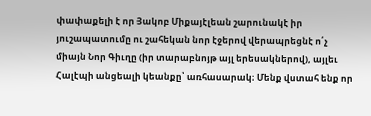փափաքելի է որ Յակոբ Միքայէլեան շարունակէ իր յուշապատումը ու շահեկան նոր էջերով վերապրեցնէ ո՛չ միայն Նոր Գիւղը (իր տարաբնոյթ այլ երեսակներով), այլեւ Հալէպի անցեալի կեանքը՝ առհասարակ։ Մենք վստահ ենք որ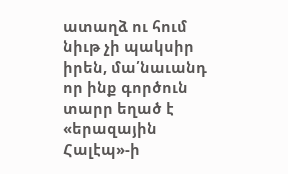ատաղձ ու հում նիւթ չի պակսիր իրեն, մա՛նաւանդ որ ինք գործուն տարր եղած է «երազային Հալէպ»-ի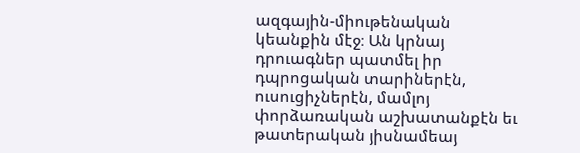ազգային-միութենական կեանքին մէջ։ Ան կրնայ դրուագներ պատմել իր դպրոցական տարիներէն, ուսուցիչներէն, մամլոյ փորձառական աշխատանքէն եւ թատերական յիսնամեայ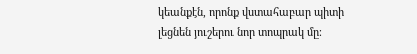կեանքէն, որոնք վստահաբար պիտի լեցնեն յուշերու նոր տոպրակ մը։